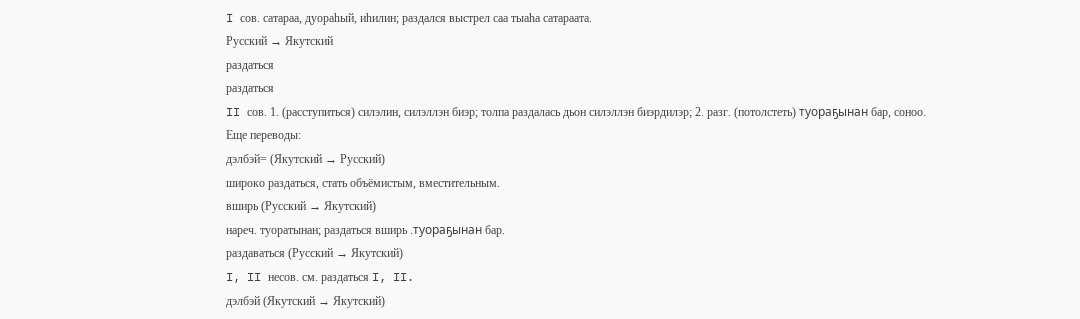I сов. сатараа, дуораһый, иһилин; раздался выстрел саа тыаһа сатараата.
Русский → Якутский
раздаться
раздаться
II сов. 1. (расступиться) силэлин, силэллэн биэр; толпа раздалась дьон силэллэн биэрдилэр; 2. разг. (потолстеть) туораҕынан бар, соноо.
Еще переводы:
дэлбэй= (Якутский → Русский)
широко раздаться, стать объёмистым, вместительным.
вширь (Русский → Якутский)
нареч. туоратынан; раздаться вширь .туораҕынан бар.
раздаваться (Русский → Якутский)
I, II несов. см. раздаться I, II.
дэлбэй (Якутский → Якутский)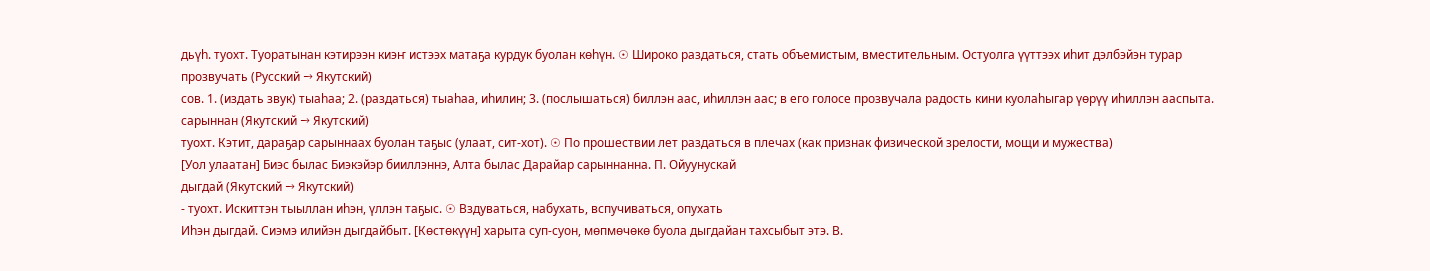дьүһ. туохт. Туоратынан кэтирээн киэҥ истээх матаҕа курдук буолан көһүн. ☉ Широко раздаться, стать объемистым, вместительным. Остуолга үүттээх иһит дэлбэйэн турар
прозвучать (Русский → Якутский)
сов. 1. (издать звук) тыаһаа; 2. (раздаться) тыаһаа, иһилин; 3. (послышаться) биллэн аас, иһиллэн аас; в его голосе прозвучала радость кини куолаһыгар үөрүү иһиллэн ааспыта.
сарыннан (Якутский → Якутский)
туохт. Кэтит, дараҕар сарыннаах буолан таҕыс (улаат, сит-хот). ☉ По прошествии лет раздаться в плечах (как признак физической зрелости, мощи и мужества)
[Уол улаатан] Биэс былас Биэкэйэр бииллэннэ, Алта былас Дарайар сарыннанна. П. Ойуунускай
дыгдай (Якутский → Якутский)
- туохт. Искиттэн тыыллан иһэн, үллэн таҕыс. ☉ Вздуваться, набухать, вспучиваться, опухать
Иһэн дыгдай. Сиэмэ илийэн дыгдайбыт. [Көстөкүүн] харыта суп-суон, мөпмөчөкө буола дыгдайан тахсыбыт этэ. В.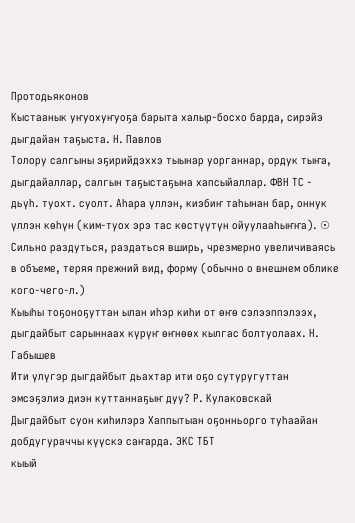Протодьяконов
Кыстаанык уҥуохуҥуоҕа барыта халыр-босхо барда, сирэйэ дыгдайан таҕыста. Н. Павлов
Толору салгыны эҕирийдэххэ тыынар уорганнар, ордук тыҥа, дыгдайаллар, салгын таҕыстаҕына хапсыйаллар. ФВН ТС - дьүһ. туохт. суолт. Аһара үллэн, киэбиҥ таһынан бар, оннук үллэн көһүн (ким-туох эрэ тас көстүүтүн ойуулааһыҥҥа). ☉ Сильно раздуться, раздаться вширь, чрезмерно увеличиваясь в объеме, теряя прежний вид, форму (обычно о внешнем облике кого-чего-л.)
Кыыһы тоҕоноҕуттан ылан иһэр киһи от өҥө сэлээппэлээх, дыгдайбыт сарыннаах күрүҥ өҥнөөх кылгас болтуолаах. Н. Габышев
Ити үлүгэр дыгдайбыт дьахтар ити оҕо сутуругуттан эмсэҕэлиэ диэн куттаннаҕыҥ дуу? Р. Кулаковскай
Дыгдайбыт суон киһилэрэ Хаппытыан оҕонньорго туһаайан добдугураччы күүскэ саҥарда. ЭКС ТБТ
кыый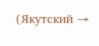(Якутский →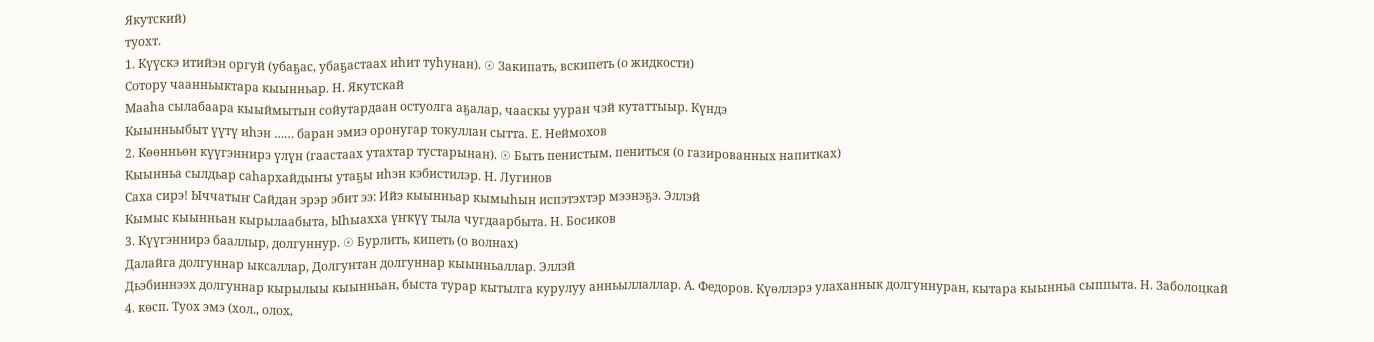Якутский)
туохт.
1. Күүскэ итийэн оргуй (убаҕас, убаҕастаах иһит туһунан). ☉ Закипать, вскипеть (о жидкости)
Сотору чаанньыктара кыынньар. Н. Якутскай
Мааһа сылабаара кыыймытын сойутардаан остуолга аҕалар, чааскы ууран чэй кутаттыыр. Күндэ
Кыынньыбыт үүтү иһэн …… баран эмиэ оронугар токуллан сытта. Е. Неймохов
2. Көөнньөн күүгэннирэ үлүн (гаастаах утахтар тустарынан). ☉ Быть пенистым, пениться (о газированных напитках)
Кыынньа сылдьар саһархайдыҥы утаҕы иһэн кэбистилэр. Н. Лугинов
Саха сирэ! Ыччатыҥ Сайдан эрэр эбит ээ: Ийэ кыынньар кымыһын испэтэхтэр мээнэҕэ. Эллэй
Кымыс кыынньан кырылаабыта, Ыһыахха үҥкүү тыла чугдаарбыта. Н. Босиков
3. Күүгэннирэ бааллыр, долгуннур. ☉ Бурлить, кипеть (о волнах)
Далайга долгуннар ыксаллар, Долгунтан долгуннар кыынньаллар. Эллэй
Дьэбиннээх долгуннар кырылыы кыынньан, быста турар кытылга курулуу анньыллаллар. А. Федоров. Күөллэрэ улаханнык долгуннуран, кытара кыынньа сыппыта. Н. Заболоцкай
4. көсп. Туох эмэ (хол., олох,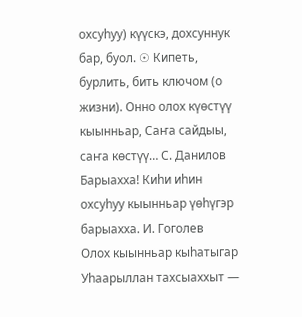охсуһуу) күүскэ, дохсуннук бар, буол. ☉ Кипеть, бурлить, бить ключом (о жизни). Онно олох күөстүү кыынньар, Саҥа сайдыы, саҥа көстүү… С. Данилов
Барыахха! Киһи иһин охсуһуу кыынньар үөһүгэр барыахха. И. Гоголев
Олох кыынньар кыһатыгар Уһаарыллан тахсыаххыт —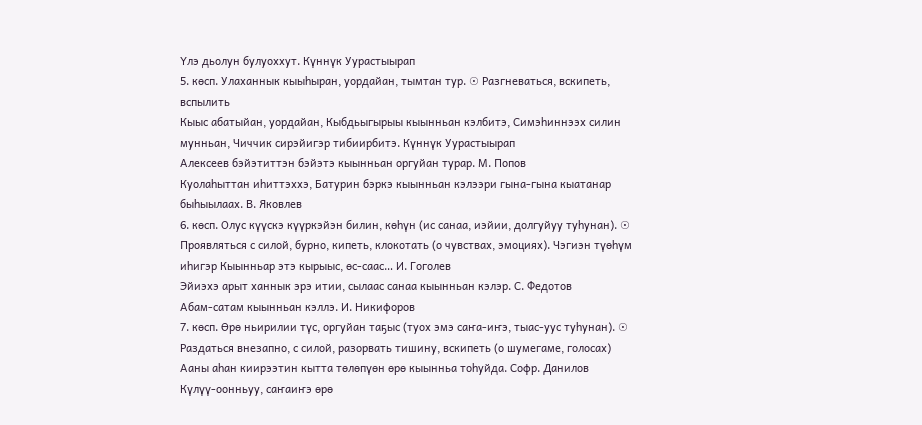Үлэ дьолун булуоххут. Күннүк Уурастыырап
5. көсп. Улаханнык кыыһыран, уордайан, тымтан тур. ☉ Разгневаться, вскипеть, вспылить
Кыыс абатыйан, уордайан, Кыбдьыгырыы кыынньан кэлбитэ, Симэһиннээх силин мунньан, Чиччик сирэйигэр тибиирбитэ. Күннүк Уурастыырап
Алексеев бэйэтиттэн бэйэтэ кыынньан оргуйан турар. М. Попов
Куолаһыттан иһиттэххэ, Батурин бэркэ кыынньан кэлээри гына-гына кыатанар быһыылаах. В. Яковлев
6. көсп. Олус күүскэ күүркэйэн билин, көһүн (ис санаа, иэйии, долгуйуу туһунан). ☉ Проявляться с силой, бурно, кипеть, клокотать (о чувствах, эмоциях). Чэгиэн түөһүм иһигэр Кыынньар этэ кырыыс, өс-саас… И. Гоголев
Эйиэхэ арыт ханнык эрэ итии, сылаас санаа кыынньан кэлэр. С. Федотов
Абам-сатам кыынньан кэллэ. И. Никифоров
7. көсп. Өрө ньирилии түс, оргуйан таҕыс (туох эмэ саҥа-иҥэ, тыас-уус туһунан). ☉ Раздаться внезапно, с силой, разорвать тишину, вскипеть (о шумегаме, голосах)
Ааны аһан киирээтин кытта төлөпүөн өрө кыынньа тоһуйда. Софр. Данилов
Күлүү-оонньуу, саҥаиҥэ өрө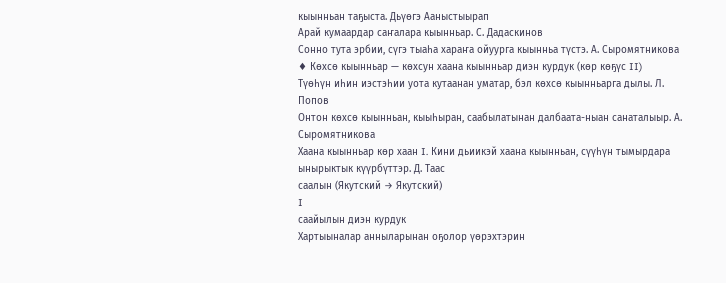кыынньан таҕыста. Дьүөгэ Ааныстыырап
Арай кумаардар саҥалара кыынньар. С. Дадаскинов
Сонно тута эрбии, сүгэ тыаһа хараҥа ойуурга кыынньа түстэ. А. Сыромятникова
♦ Көхсө кыынньар — көхсун хаана кыынньар диэн курдук (көр көҕүс II)
Түөһүн иһин иэстэһии уота кутаанан уматар, бэл көхсө кыынньарга дылы. Л. Попов
Онтон көхсө кыынньан, кыыһыран, саабылатынан далбаата-ныан санаталыыр. А. Сыромятникова
Хаана кыынньар көр хаан I. Кини дьиикэй хаана кыынньан, сүүһүн тымырдара ынырыктык күүрбүттэр. Д. Таас
саалын (Якутский → Якутский)
I
саайылын диэн курдук
Хартыыналар анныларынан оҕолор үөрэхтэрин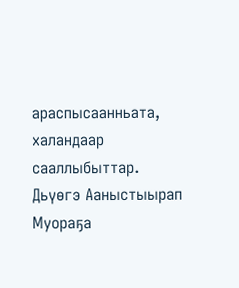араспысаанньата, халандаар сааллыбыттар. Дьүөгэ Ааныстыырап
Муораҕа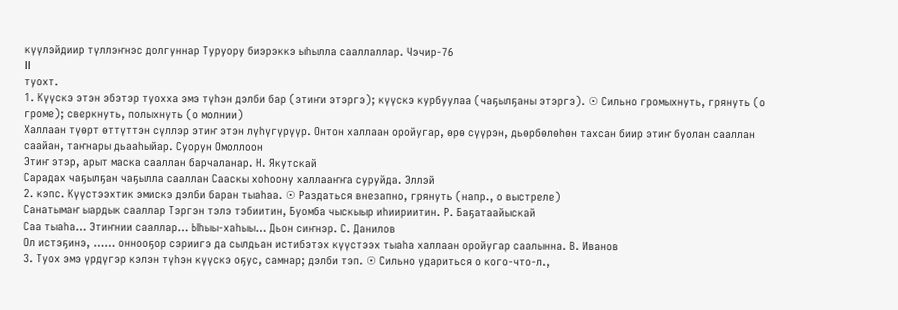күүлэйдиир түллэҥнэс долгуннар Туруору биэрэккэ ыһылла сааллаллар. Чэчир-76
II
туохт.
1. Күүскэ этэн эбэтэр туохха эмэ түһэн дэлби бар (этиҥи этэргэ); күүскэ курбуулаа (чаҕылҕаны этэргэ). ☉ Сильно громыхнуть, грянуть (о громе); сверкнуть, полыхнуть (о молнии)
Халлаан түөрт өттүттэн сүллэр этиҥ этэн лүһүгүрүүр. Онтон халлаан оройугар, өрө сүүрэн, дьөрбөлөһөн тахсан биир этиҥ буолан сааллан саайан, таҥнары дьааһыйар. Суорун Омоллоон
Этиҥ этэр, арыт маска сааллан барчаланар. Н. Якутскай
Сарадах чаҕылҕан чаҕылла сааллан Сааскы хоһоону халлааҥҥа суруйда. Эллэй
2. кэпс. Күүстээхтик эмискэ дэлби баран тыаһаа. ☉ Раздаться внезапно, грянуть (напр., о выстреле)
Санатымаҥ ыардык сааллар Тэргэн тэлэ тэбиитин, Буомба чыскыыр иһиириитин. Р. Баҕатаайыскай
Саа тыаһа… Этиҥнии сааллар… Ыһыы-хаһыы… Дьон сиҥнэр. С. Данилов
Ол истэҕинэ, …… оннооҕор сэриигэ да сылдьан истибэтэх күүстээх тыаһа халлаан оройугар саалынна. В. Иванов
3. Туох эмэ үрдүгэр кэлэн түһэн күүскэ оҕус, самнар; дэлби тэп. ☉ Сильно удариться о кого-что-л.,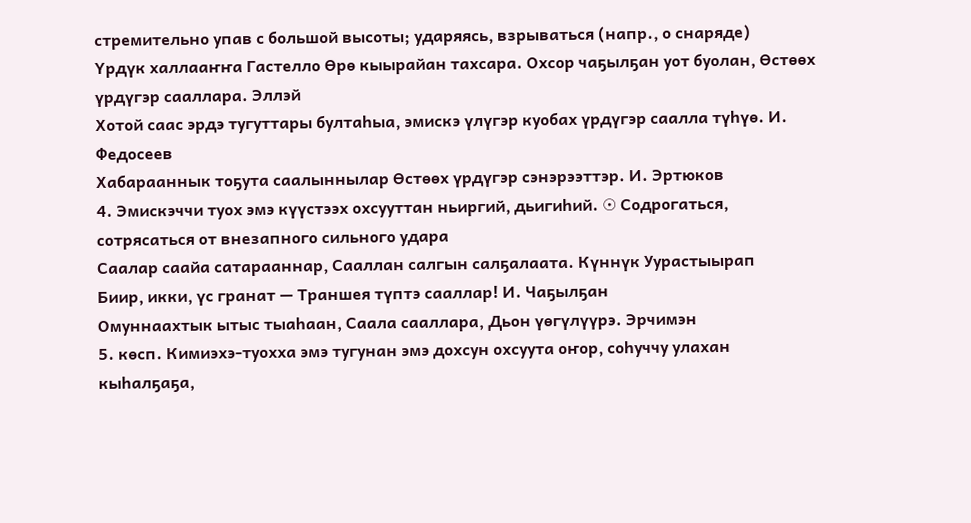стремительно упав с большой высоты; ударяясь, взрываться (напр., о снаряде)
Үрдүк халлааҥҥа Гастелло Өрө кыырайан тахсара. Охсор чаҕылҕан уот буолан, Өстөөх үрдүгэр сааллара. Эллэй
Хотой саас эрдэ тугуттары бултаһыа, эмискэ үлүгэр куобах үрдүгэр саалла түһүө. И. Федосеев
Хабарааннык тоҕута саалыннылар Өстөөх үрдүгэр сэнэрээттэр. И. Эртюков
4. Эмискэччи туох эмэ күүстээх охсууттан ньиргий, дьигиһий. ☉ Содрогаться, сотрясаться от внезапного сильного удара
Саалар саайа сатарааннар, Сааллан салгын салҕалаата. Күннүк Уурастыырап
Биир, икки, үс гранат — Траншея түптэ сааллар! И. Чаҕылҕан
Омуннаахтык ытыс тыаһаан, Саала сааллара, Дьон үөгүлүүрэ. Эрчимэн
5. көсп. Кимиэхэ-туохха эмэ тугунан эмэ дохсун охсуута оҥор, соһуччу улахан кыһалҕаҕа,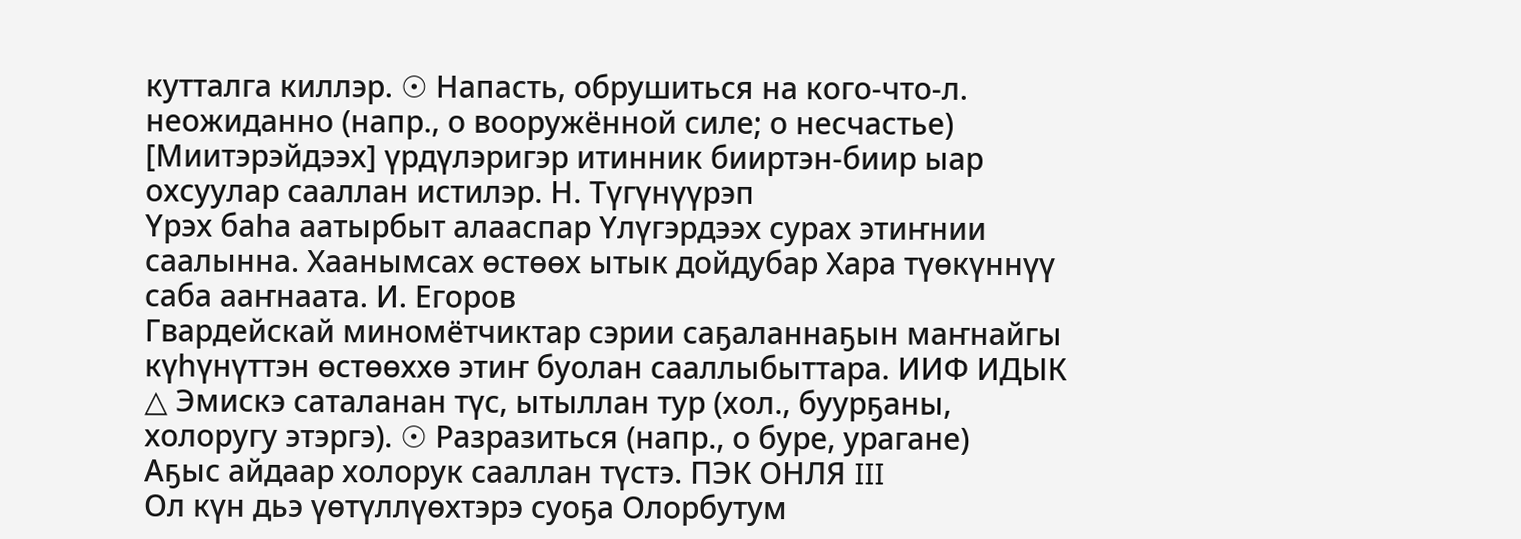кутталга киллэр. ☉ Напасть, обрушиться на кого-что-л. неожиданно (напр., о вооружённой силе; о несчастье)
[Миитэрэйдээх] үрдүлэригэр итинник бииртэн-биир ыар охсуулар сааллан истилэр. Н. Түгүнүүрэп
Үрэх баһа аатырбыт алааспар Үлүгэрдээх сурах этиҥнии саалынна. Хаанымсах өстөөх ытык дойдубар Хара түөкүннүү саба ааҥнаата. И. Егоров
Гвардейскай миномётчиктар сэрии саҕаланнаҕын маҥнайгы күһүнүттэн өстөөххө этиҥ буолан сааллыбыттара. ИИФ ИДЫК
△ Эмискэ саталанан түс, ытыллан тур (хол., буурҕаны, холоругу этэргэ). ☉ Разразиться (напр., о буре, урагане)
Аҕыс айдаар холорук сааллан түстэ. ПЭК ОНЛЯ III
Ол күн дьэ үөтүллүөхтэрэ суоҕа Олорбутум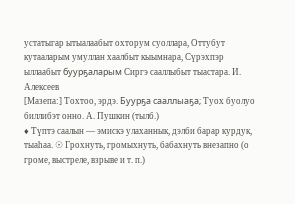устатыгар ытыалаабыт охторум суоллара, Оттубут кутааларым умуллан хаалбыт кыымнара, Сүрэхпэр ыллаабыт буурҕаларым Сиргэ сааллыбыт тыастара. И. Алексеев
[Мазепа:] Тохтоо, эрдэ. Буурҕа сааллыаҕа; Туох буолуо биллибэт онно. А. Пушкин (тылб.)
♦ Түптэ саалын — эмискэ улаханнык, дэлби барар курдук, тыаһаа. ☉ Грохнуть, громыхнуть, бабахнуть внезапно (о громе, выстреле, взрыве и т. п.)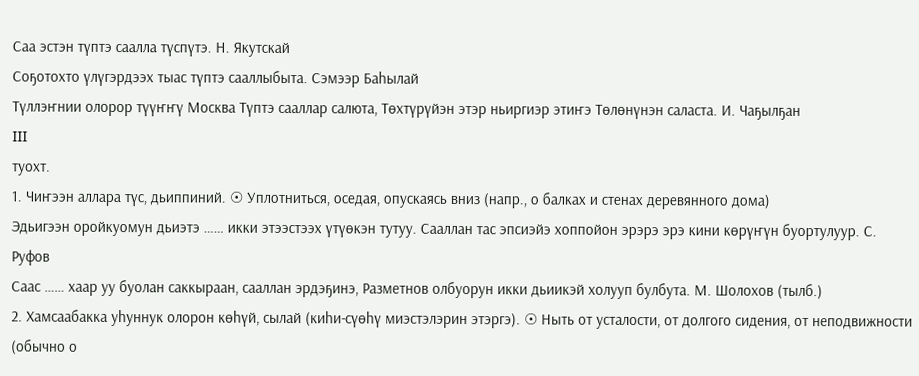Саа эстэн түптэ саалла түспүтэ. Н. Якутскай
Соҕотохто үлүгэрдээх тыас түптэ сааллыбыта. Сэмээр Баһылай
Түллэҥнии олорор түүҥҥү Москва Түптэ сааллар салюта, Төхтүрүйэн этэр ньиргиэр этиҥэ Төлөнүнэн саласта. И. Чаҕылҕан
III
туохт.
1. Чиҥээн аллара түс, дьиппиний. ☉ Уплотниться, оседая, опускаясь вниз (напр., о балках и стенах деревянного дома)
Эдьигээн оройкуомун дьиэтэ …… икки этээстээх үтүөкэн тутуу. Сааллан тас эпсиэйэ хоппойон эрэрэ эрэ кини көрүҥүн буортулуур. С. Руфов
Саас …… хаар уу буолан саккыраан, сааллан эрдэҕинэ, Разметнов олбуорун икки дьиикэй холууп булбута. М. Шолохов (тылб.)
2. Хамсаабакка уһуннук олорон көһүй, сылай (киһи-сүөһү миэстэлэрин этэргэ). ☉ Ныть от усталости, от долгого сидения, от неподвижности (обычно о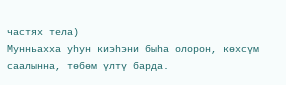частях тела)
Мунньахха уһун киэһэни быһа олорон, көхсүм саалынна, төбөм үлтү барда.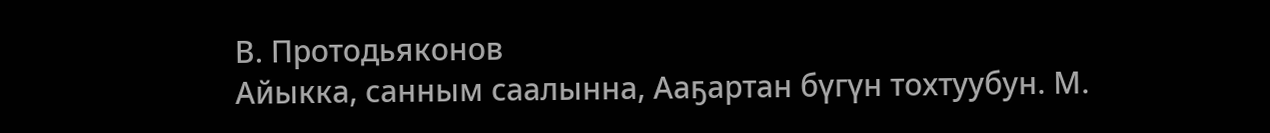В. Протодьяконов
Айыкка, санным саалынна, Ааҕартан бүгүн тохтуубун. М.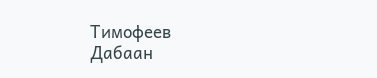Тимофеев
Дабаан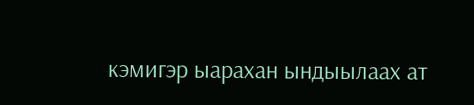кэмигэр ыарахан ындыылаах ат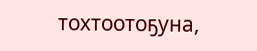тохтоотоҕуна,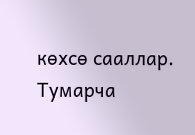көхсө сааллар. Тумарча